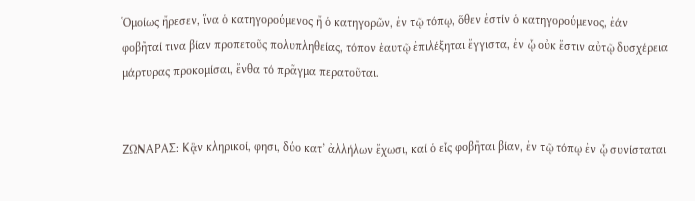Ὁμοίως ἤρεσεν, ἵνα ὁ κατηγορούμενος ἤ ὁ κατηγορῶν, ἐν τῷ τόπῳ, ὅθεν ἐστίν ὁ κατηγορούμενος, ἐάν φοβῆταί τινα βίαν προπετοῦς πολυπληθείας, τόπον ἑαυτῷ ἐπιλέξηται ἔγγιστα, ἐν ᾧ οὐκ ἔστιν αὐτῷ δυσχέρεια μάρτυρας προκομίσαι, ἔνθα τό πρᾶγμα περατοῦται.


ΖΩΝΑΡΑΣ: Κᾂν κληρικοί, φησι, δύο κατ’ ἀλλήλων ἔχωσι, καί ὁ εἷς φοβῆται βίαν, ἐν τῷ τόπῳ ἐν ᾧ συνίσταται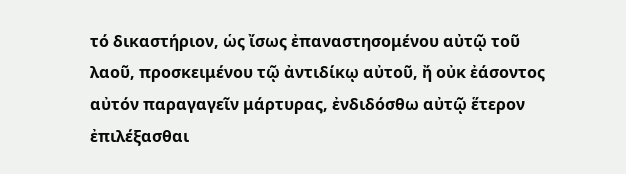τό δικαστήριον, ὡς ἴσως ἐπαναστησομένου αὐτῷ τοῦ λαοῦ, προσκειμένου τῷ ἀντιδίκῳ αὐτοῦ, ἤ οὐκ ἐάσοντος αὐτόν παραγαγεῖν μάρτυρας, ἐνδιδόσθω αὐτῷ ἕτερον ἐπιλέξασθαι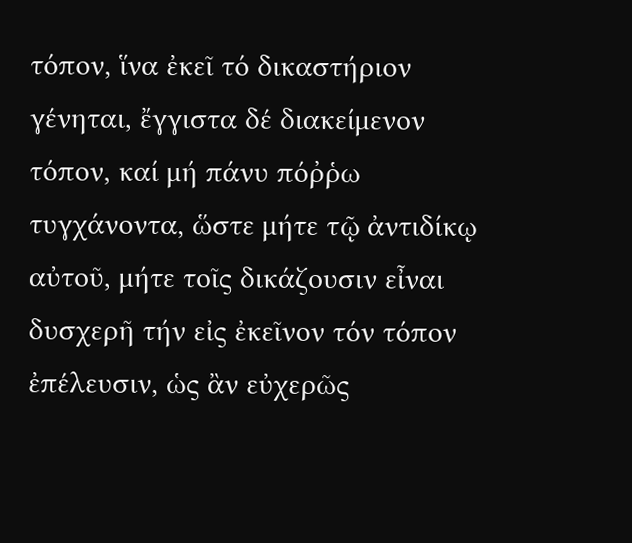τόπον, ἵνα ἐκεῖ τό δικαστήριον γένηται, ἔγγιστα δέ διακείμενον τόπον, καί μή πάνυ πόῤῥω τυγχάνοντα, ὥστε μήτε τῷ ἀντιδίκῳ αὐτοῦ, μήτε τοῖς δικάζουσιν εἶναι δυσχερῆ τήν εἰς ἐκεῖνον τόν τόπον ἐπέλευσιν, ὡς ἂν εὐχερῶς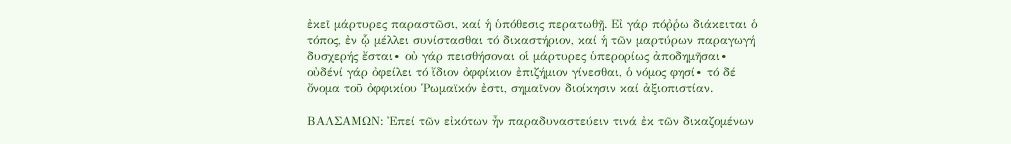ἐκεῖ μάρτυρες παραστῶσι, καί ἡ ὑπόθεσις περατωθῇ. Εἰ γάρ πόῤῥω διάκειται ὁ τόπος, ἐν ᾧ μέλλει συνίστασθαι τό δικαστήριον, καί ἡ τῶν μαρτύρων παραγωγή δυσχερής ἔσται∙ οὐ γάρ πεισθήσοναι οἱ μάρτυρες ὑπερορίως ἀποδημῆσαι∙ οὐδένί γάρ ὀφείλει τό ἴδιον ὀφφίκιον ἐπιζήμιον γίνεσθαι, ὁ νόμος φησί∙ τό δέ ὄνομα τοῦ ὀφφικίου Ῥωμαϊκόν ἐστι, σημαῖνον διοίκησιν καί ἀξιοπιστίαν.

ΒΑΛΣΑΜΩΝ: Ἐπεί τῶν εἰκότων ἦν παραδυναστεύειν τινά ἐκ τῶν δικαζομένων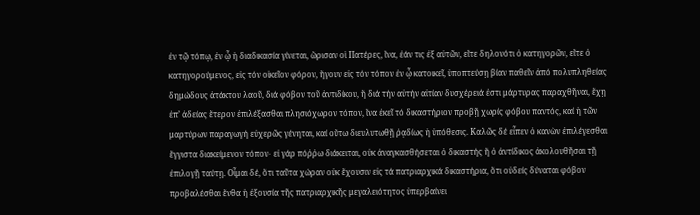ἐν τῷ τόπῳ, ἐν ᾧ ἡ διαδικασία γίνεται, ὥρισαν οἱ Πατέρες, ἵνα, ἐάν τις ἐξ αὐτῶν, εἴτε δηλονότι ὁ κατηγορῶν, εἴτε ὁ κατηγορούμενος, εἰς τόν οἰκεῖον φόρον, ἤγουν εἰς τόν τόπον ἐν ᾧ κατοικεῖ, ὑποπτεύσῃ βίαν παθεῖν ἀπό πολυπληθείας δημώδους ἀτάκτου λαοῦ, διά φόβον τοῦ ἀντιδίκου, ἤ διά τήν αὐτήν αἰτίαν δυσχέρειά ἐστι μάρτυρας παραχθῆναι, ἔχῃ ἐπ’ ἀδείας ἕτερον ἐπιλέξασθαι πλησιόχωρον τόπον, ἵνα ἐκεῖ τό δικαστήριον προβῇ χωρίς φόβου παντός, καί ἡ τῶν μαρτύρων παραγωγή εὐχερῶς γένηται, καί οὕτω διευλυτωθῇ ῥᾳδίως ἡ ὑπόθεσις. Καλῶς δέ εἶπεν ὁ κανὼν ἐπιλέγεσθαι ἔγγιστα διακείμενον τόπον∙ εἰ γάρ πόῤῥω διάκειται, οὐκ ἀναγκασθήσεται ὁ δικαστής ἤ ὁ ἀντίδικος ἀκολουθῆσαι τῇ ἐπιλογῇ ταύτῃ. Οἶμαι δέ, ὅτι ταῦτα χώραν οὐκ ἔχουσιν εἰς τά πατριαρχικά δικαστήρια, ὅτι οὐδείς δύναται φόβον προβαλέσθαι ἔνθα ἡ ἐξουσία τῆς πατριαρχικῆς μεγαλειότητος ὑπερβαίνει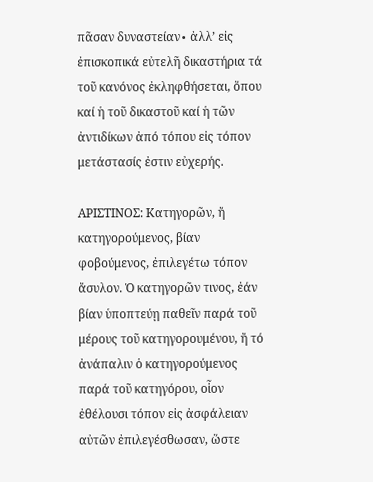πᾶσαν δυναστείαν∙ ἀλλ’ εἰς ἐπισκοπικά εὐτελῆ δικαστήρια τά τοῦ κανόνος ἐκληφθήσεται, ὅπου καί ἡ τοῦ δικαστοῦ καί ἡ τῶν ἀντιδίκων ἀπό τόπου εἰς τόπον μετάστασίς ἐστιν εὐχερής.

ΑΡΙΣΤΙΝΟΣ: Κατηγορῶν, ἤ κατηγορούμενος, βίαν φοβούμενος, ἐπιλεγέτω τόπον ἄσυλον. Ὁ κατηγορῶν τινος, ἐάν βίαν ὑποπτεύῃ παθεῖν παρά τοῦ μέρους τοῦ κατηγορουμένου, ἤ τό ἀνάπαλιν ὁ κατηγορούμενος παρά τοῦ κατηγόρου, οἷον ἐθέλουσι τόπον εἰς ἀσφάλειαν αὐτῶν ἐπιλεγέσθωσαν, ὥστε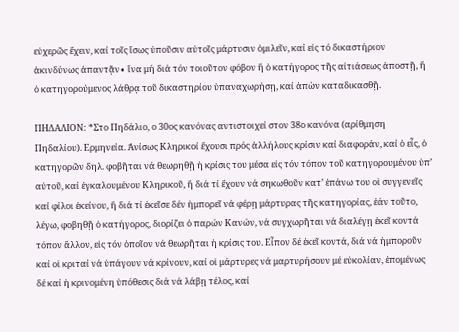εὐχερῶς ἔχειν, καί τοῖς ἴσως ὑποῦσιν αὐτοῖς μάρτυσιν ὁμιλεῖν, καί εἰς τό δικαστήριον ἀκινδύνως ἀπαντᾷν∙ ἵνα μή διά τόν τοιοῦτον φόβον ἤ ὁ κατήγορος τῆς αἰτιάσεως ἀποστῇ, ἤ ὁ κατηγορούμενος λάθρᾳ τοῦ δικαστηρίου ὑπαναχωρήσῃ, καί ἀπὼν καταδικασθῇ.

ΠΗΔΑΛΙΟΝ: *Στο Πηδάλιο, ο 30ος κανόνας αντιστοιχεί στον 38ο κανόνα (αρίθμηση Πηδαλίου). Ερμηνεία. Ἀνίσως Κληρικοί ἔχουσι πρός ἀλλήλους κρίσιν καί διαφοράν, καί ὁ εἷς, ὁ κατηγορῶν δηλ. φοβῆται νά θεωρηθῇ ἡ κρίσις του μέσα εἰς τόν τόπον τοῦ κατηγορουμένου ὑπ’ αὐτοῦ, καί ἐγκαλουμένου Κληρικοῦ, ἤ διά τί ἔχουν νά σηκωθοῦν κατ’ ἐπάνω του οἱ συγγενεῖς καί φίλοι ἐκείνου, ἤ διά τί ἐκεῖσε δέν ἠμπορεῖ νά φέρῃ μάρτυρας τῆς κατηγορίας, ἐάν τοῦτο, λέγω, φοβηθῇ ὁ κατήγορος, διορίζει ὁ παρών Κανών, νά συγχωρῆται νά διαλέγῃ ἐκεῖ κοντά τόπον ἄλλον, εἰς τόν ὁποῖον νά θεωρῆται ἡ κρίσις του. Εἶπον δέ ἐκεῖ κοντά, διά νά ἠμποροῦν καί οἱ κριταί νά ὑπάγουν νά κρίνουν, καί οἱ μάρτυρες νά μαρτυρήσουν μέ εὐκολίαν, ἑπομένως δέ καί ἡ κρινομένη ὑπόθεσις διά νά λάβῃ τέλος, καί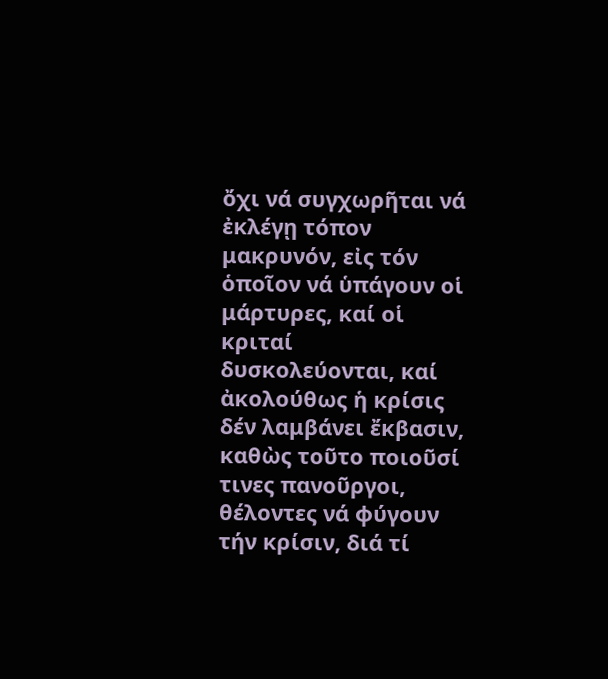ὄχι νά συγχωρῆται νά ἐκλέγῃ τόπον μακρυνόν, εἰς τόν ὁποῖον νά ὑπάγουν οἱ μάρτυρες, καί οἱ κριταί δυσκολεύονται, καί ἀκολούθως ἡ κρίσις δέν λαμβάνει ἔκβασιν, καθὼς τοῦτο ποιοῦσί τινες πανοῦργοι, θέλοντες νά φύγουν τήν κρίσιν, διά τί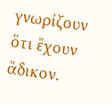γνωρίζουν ὅτι ἔχουν ἄδικον.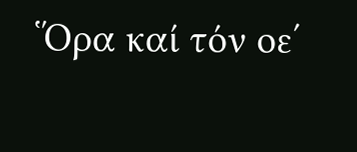Ὅρα καί τόν οε΄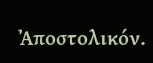Ἀποστολικόν.